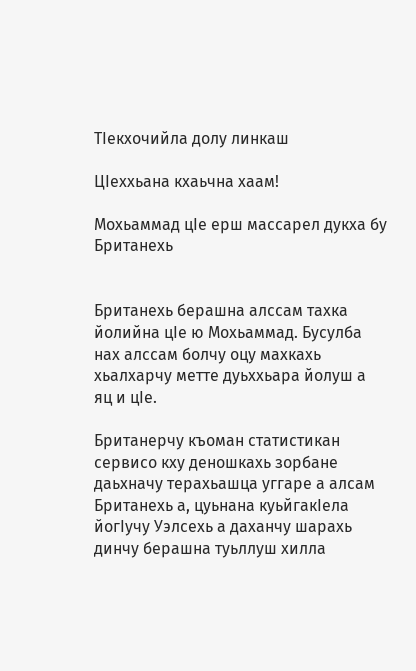ТIекхочийла долу линкаш

ЦIеххьана кхаьчна хаам!

Мохьаммад цIе ерш массарел дукха бу Британехь


Британехь берашна алссам тахка йолийна цIе ю Мохьаммад. Бусулба нах алссам болчу оцу махкахь хьалхарчу метте дуьххьара йолуш а яц и цIе.

Британерчу къоман статистикан сервисо кху деношкахь зорбане даьхначу терахьашца уггаре а алсам Британехь а, цуьнана куьйгакIела йогIучу Уэлсехь а даханчу шарахь динчу берашна туьллуш хилла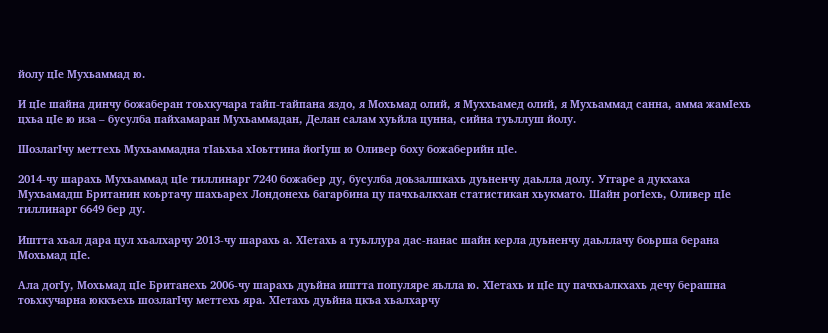йолу цIе Мухьаммад ю.

И цIе шайна динчу божаберан тоьхкучара тайп-тайпана яздо, я Мохьмад олий, я Муххьамед олий, я Мухьаммад санна, амма жамIехь цхьа цIе ю иза – бусулба пайхамаран Мухьаммадан, Делан салам хуьйла цунна, сийна туьллуш йолу.

ШозлагIчу меттехь Мухьаммадна тIаьхьа хIоьттина йогIуш ю Оливер боху божаберийн цIе.

2014-чу шарахь Мухьаммад цIе тиллинарг 7240 божабер ду, бусулба доьзалшкахь дуьненчу даьлла долу. Уггаре а дукхаха Мухьамадш Британин коьртачу шахьарех Лондонехь багарбина цу пачхьалкхан статистикан хьукмато. Шайн рогIехь, Оливер цIе тиллинарг 6649 бер ду.

Иштта хьал дара цул хьалхарчу 2013-чу шарахь а. ХIетахь а туьллура дас-нанас шайн керла дуьненчу даьллачу боьрша берана Мохьмад цIе.

Ала догIу, Мохьмад цIе Британехь 2006-чу шарахь дуьйна иштта популяре яьлла ю. ХIетахь и цIе цу пачхьалкхахь дечу берашна тоьхкучарна юккъехь шозлагIчу меттехь яра. ХIетахь дуьйна цкъа хьалхарчу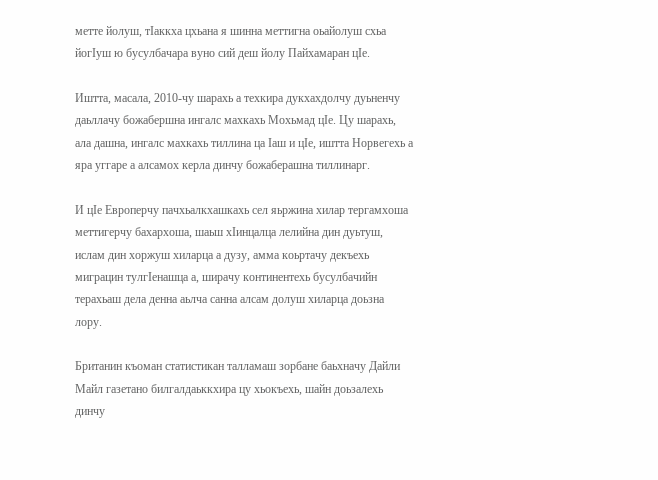метте йолуш, тIаккха цхьана я шинна меттигна оьайолуш схьа йогIуш ю бусулбачара вуно сий деш йолу Пайхамаран цIе.

Иштта, масала, 2010-чу шарахь а техкира дукхахдолчу дуьненчу даьллачу божабершна ингалс махкахь Мохьмад цIе. Цу шарахь, ала дашна, ингалс махкахь тиллина ца Iаш и цIе, иштта Норвегехь а яра уггаре а алсамох керла динчу божаберашна тиллинарг.

И цIе Европерчу пачхьалкхашкахь сел яьржина хилар тергамхоша меттигерчу бахархоша, шаьш хIинцалца лелийна дин дуьтуш, ислам дин хоржуш хиларца а дузу, амма коьртачу декъехь миграцин тулгIенашца а, ширачу континентехь бусулбачийн терахьаш дела денна аьлча санна алсам долуш хиларца доьзна лору.

Британин къоман статистикан талламаш зорбане баьхначу Дайли Майл газетано билгалдаьккхира цу хьокъехь, шайн доьзалехь динчу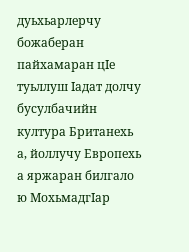дуьхьарлерчу божаберан пайхамаран цIе туьллуш Iадат долчу бусулбачийн култура Британехь а, йоллучу Европехь а яржаран билгало ю МохьмадгIар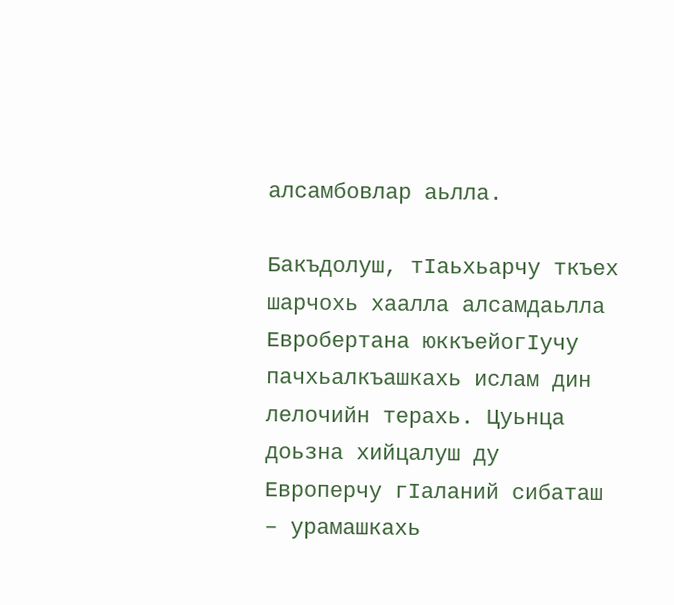алсамбовлар аьлла.

Бакъдолуш, тIаьхьарчу ткъех шарчохь хаалла алсамдаьлла Евробертана юккъейогIучу пачхьалкъашкахь ислам дин лелочийн терахь. Цуьнца доьзна хийцалуш ду Европерчу гIаланий сибаташ – урамашкахь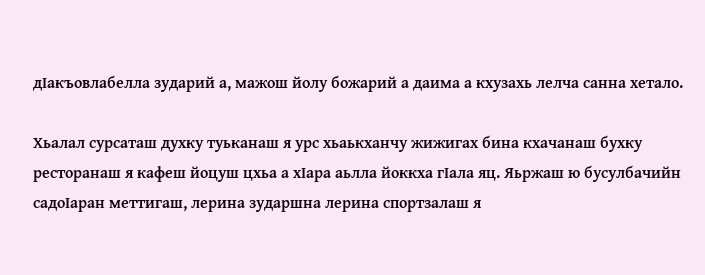дIакъовлабелла зударий а, мажош йолу божарий а даима а кхузахь лелча санна хетало.

Хьалал сурсаташ духку туьканаш я урс хьаькханчу жижигах бина кхачанаш бухку ресторанаш я кафеш йоцуш цхьа а хIара аьлла йоккха гIала яц. Яьржаш ю бусулбачийн садоIаран меттигаш, лерина зударшна лерина спортзалаш я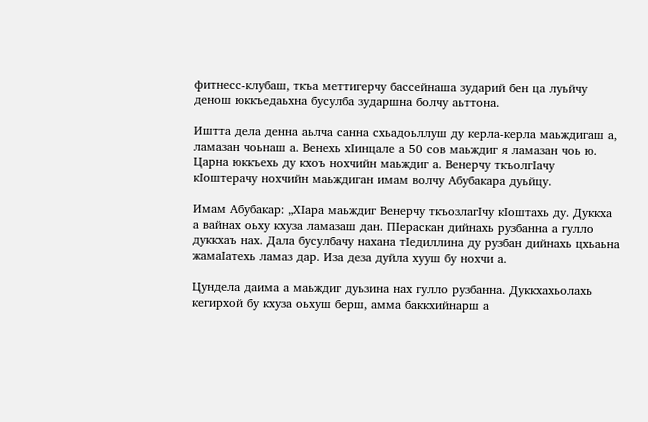фитнесс-клубаш, ткъа меттигерчу бассейнаша зударий бен ца луьйчу денош юккъедаьхна бусулба зударшна болчу аьттона.

Иштта дела денна аьлча санна схьадоьллуш ду керла-керла маьждигаш а, ламазан чоьнаш а. Венехь хIинцале а 50 сов маьждиг я ламазан чоь ю. Царна юккъехь ду кхоъ нохчийн маьждиг а. Венерчу ткъолгIачу кIоштерачу нохчийн маьждиган имам волчу Абубакара дуьйцу.

Имам Абубакар: „ХIара маьждиг Венерчу ткъозлагIчу кIоштахь ду. Дуккха а вайнах оьху кхуза ламазаш дан. ПIераскан дийнахь рузбанна а гулло дуккхаъ нах. Дала бусулбачу нахана тIедиллина ду рузбан дийнахь цхьаьна жамаIатехь ламаз дар. Иза деза дуйла хууш бу нохчи а.

Цундела даима а маьждиг дуьзина нах гулло рузбанна. Дуккхахьолахь кегирхой бу кхуза оьхуш берш, амма баккхийнарш а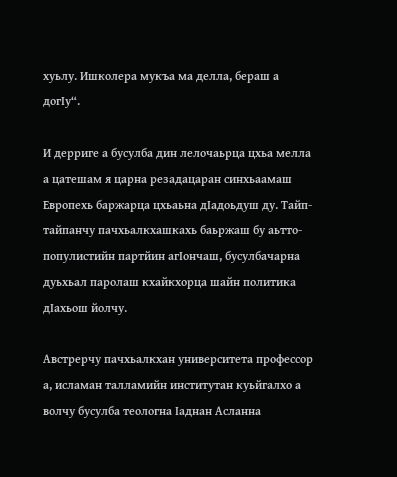хуьлу. Ишколера мукъа ма делла, бераш а догIу“.

И дерриге а бусулба дин лелочаьрца цхьа мелла а цатешам я царна резадацаран синхьаамаш Европехь баржарца цхьаьна дIадоьдуш ду. Тайп-тайпанчу пачхьалкхашкахь баьржаш бу аьтто-популистийн партйин агIончаш, бусулбачарна дуьхьал паролаш кхайкхорца шайн политика дIахьош йолчу.

Австрерчу пачхьалкхан университета профессор а, исламан талламийн институтан куьйгалхо а волчу бусулба теологна Iаднан Асланна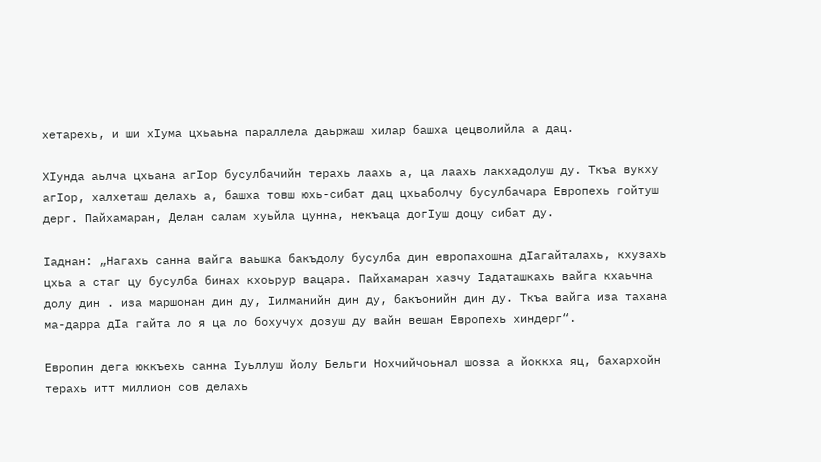хетарехь, и ши хIума цхьаьна параллела даьржаш хилар башха цецволийла а дац.

ХIунда аьлча цхьана агIор бусулбачийн терахь лаахь а, ца лаахь лакхадолуш ду. Ткъа вукху агIор, халхеташ делахь а, башха товш юхь-сибат дац цхьаболчу бусулбачара Европехь гойтуш дерг. Пайхамаран, Делан салам хуьйла цунна, некъаца догIуш доцу сибат ду.

Iаднан: „Нагахь санна вайга ваьшка бакъдолу бусулба дин европахошна дIагайталахь, кхузахь цхьа а стаг цу бусулба бинах кхоьрур вацара. Пайхамаран хазчу Iадаташкахь вайга кхаьчна долу дин . иза маршонан дин ду, Iилманийн дин ду, бакъонийн дин ду. Ткъа вайга иза тахана ма-дарра дIа гайта ло я ца ло бохучух дозуш ду вайн вешан Европехь хиндерг“.

Европин дега юккъехь санна Iуьллуш йолу Бельги Нохчийчоьнал шозза а йоккха яц, бахархойн терахь итт миллион сов делахь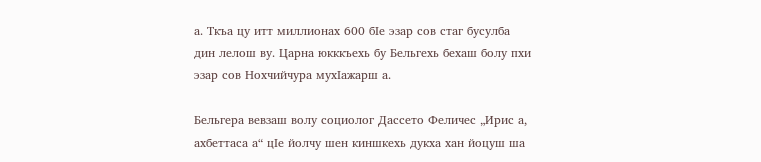а. Ткъа цу итт миллионах 600 бIе эзар сов стаг бусулба дин лелош ву. Царна юкккъехь бу Бельгехь бехаш болу пхи эзар сов Нохчийчура мухIажарш а.

Бельгера вевзаш волу социолог Дассето Феличес „Ирис а, ахбеттаса а“ цIе йолчу шен киншкехь дукха хан йоцуш ша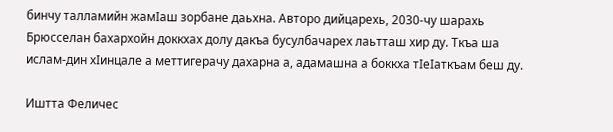бинчу талламийн жамIаш зорбане даьхна. Авторо дийцарехь, 2030-чу шарахь Брюсселан бахархойн доккхах долу дакъа бусулбачарех лаьтташ хир ду. Ткъа ша ислам-дин хIинцале а меттигерачу дахарна а, адамашна а боккха тIеIаткъам беш ду.

Иштта Феличес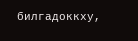билгадоккху,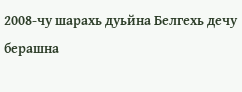2008-чу шарахь дуьйна Белгехь дечу берашна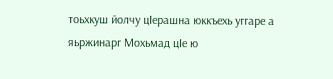тоьхкуш йолчу цIерашна юккъехь уггаре а яьржинарг Мохьмад цIе ю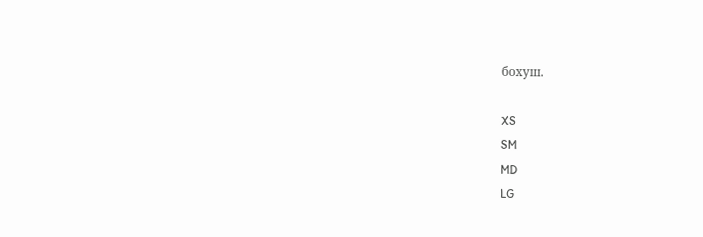бохуш.

XS
SM
MD
LG